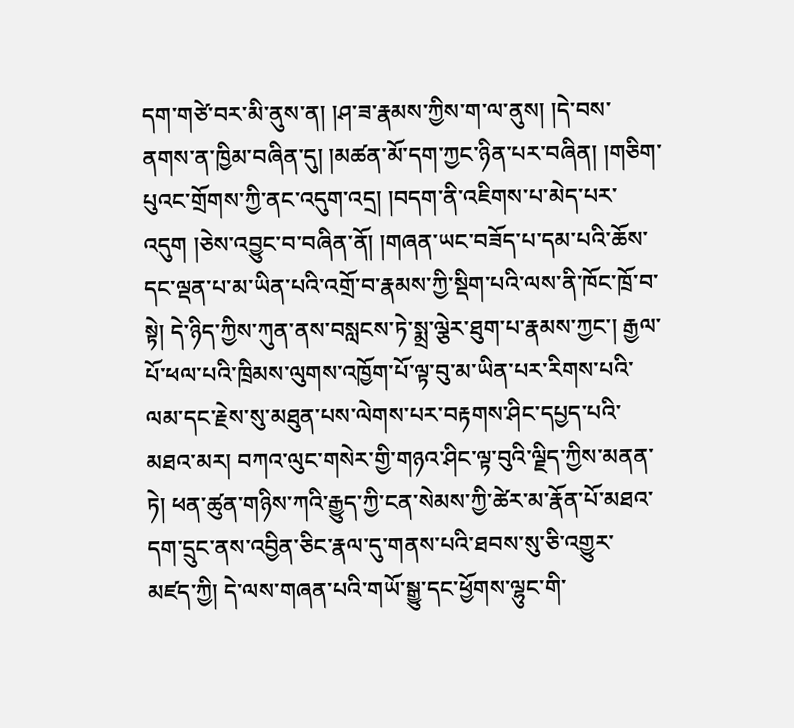དག་གཙེ་བར་མི་ནུས་ན། །ཤ་ཟ་རྣམས་ཀྱིས་ག་ལ་ནུས། །དེ་བས་ནགས་ན་ཁྱིམ་བཞིན་དུ། །མཚན་མོ་དག་ཀྱང་ཉིན་པར་བཞིན། །གཅིག་པུའང་གྲོགས་ཀྱི་ནང་འདུག་འདྲ། །བདག་ནི་འཇིགས་པ་མེད་པར་ འདུག །ཅེས་འབྱུང་བ་བཞིན་ནོ། །གཞན་ཡང་བཟོད་པ་དམ་པའི་ཆོས་དང་ལྡན་པ་མ་ཡིན་པའི་འགྲོ་བ་རྣམས་ཀྱི་སྡིག་པའི་ལས་ནི་ཁོང་ཁྲོ་བ་སྟེ། དེ་ཉིད་ཀྱིས་ཀུན་ནས་བསླངས་ཏེ་སྨྲ་ལྕེར་ཐུག་པ་རྣམས་ཀྱང་། རྒྱལ་པོ་ཕལ་པའི་ཁྲིམས་ལུགས་འཁྱོག་པོ་ལྟ་བུ་མ་ཡིན་པར་རིགས་པའི་ ལམ་དང་རྗེས་སུ་མཐུན་པས་ལེགས་པར་བརྟགས་ཤིང་དཔྱད་པའི་མཐའ་མར། བཀའ་ལུང་གསེར་གྱི་གཉའ་ཤིང་ལྟ་བུའི་ལྗིད་ཀྱིས་མནན་ཏེ། ཕན་ཚུན་གཉིས་ཀའི་རྒྱུད་ཀྱི་ངན་སེམས་ཀྱི་ཚེར་མ་རྣོན་པོ་མཐའ་དག་དྲུང་ནས་འབྱིན་ཅིང་རྣལ་དུ་གནས་པའི་ཐབས་སུ་ཅི་འགྱུར་ མཛད་ཀྱི། དེ་ལས་གཞན་པའི་གཡོ་སྒྱུ་དང་ཕྱོགས་ལྷུང་གི་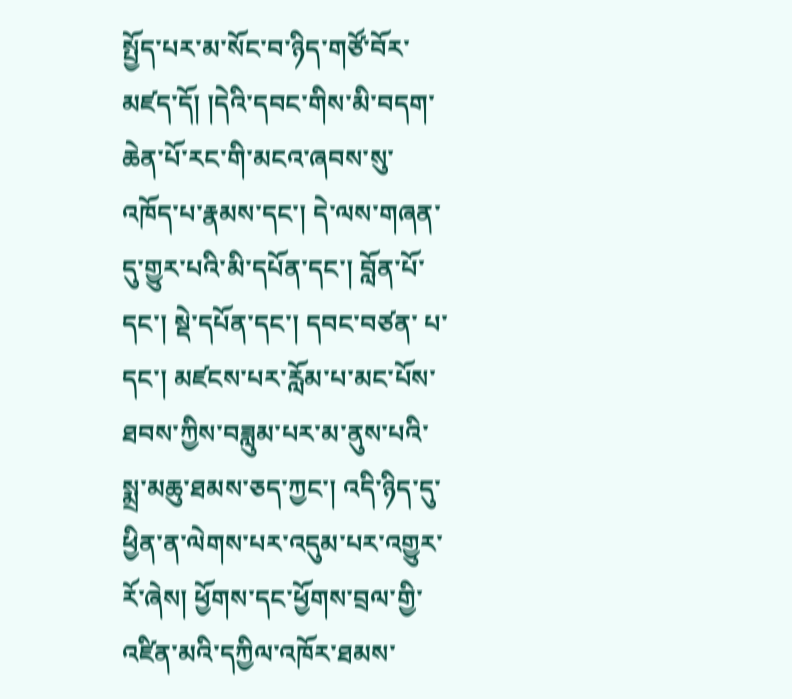སྤྱོད་པར་མ་སོང་བ་ཉིད་གཙོ་བོར་མཛད་དོ། །དེའི་དབང་གིས་མི་བདག་ཆེན་པོ་རང་གི་མངའ་ཞབས་སུ་འཁོད་པ་རྣམས་དང་། དེ་ལས་གཞན་དུ་གྱུར་པའི་མི་དཔོན་དང་། བློན་པོ་དང་། སྡེ་དཔོན་དང་། དབང་བཙན་ པ་དང་། མཛངས་པར་རློམ་པ་མང་པོས་ཐབས་ཀྱིས་བཟླུམ་པར་མ་ནུས་པའི་སྨྲ་མཆུ་ཐམས་ཅད་ཀྱང་། འདི་ཉིད་དུ་ཕྱིན་ན་ལེགས་པར་འདུམ་པར་འགྱུར་རོ་ཞེས། ཕྱོགས་དང་ཕྱོགས་བྲལ་གྱི་འཛིན་མའི་དཀྱིལ་འཁོར་ཐམས་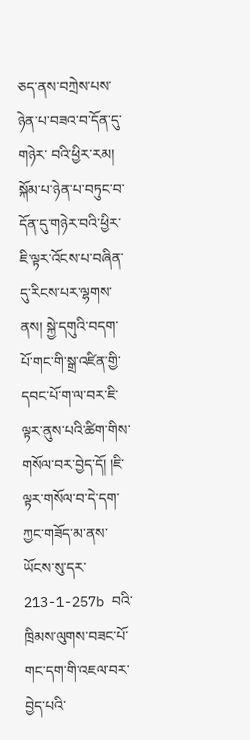ཅད་ནས་བཀྲེས་པས་ཉེན་པ་བཟའ་བ་དོན་དུ་གཉེར་ བའི་ཕྱིར་རམ། སྐོམ་པ་ཉེན་པ་བཏུང་བ་དོན་དུ་གཉེར་བའི་ཕྱིར་ཇི་ལྟར་འོངས་པ་བཞིན་དུ་རིངས་པར་ལྷགས་ནས། སྐྱེ་དགུའི་བདག་པོ་གང་གི་སྒྲ་འཛིན་གྱི་དབང་པོ་ག་ལ་བར་ཇི་ལྟར་ནུས་པའི་ཚིག་གིས་གསོལ་བར་བྱེད་དོ། །ཇི་ལྟར་གསོལ་བ་དེ་དག་ཀྱང་གཟོད་མ་ནས་ཡོངས་སུ་དར་ 213-1-257b བའི་ཁྲིམས་ལུགས་བཟང་པོ་གང་དག་གི་འཇལ་བར་བྱེད་པའི་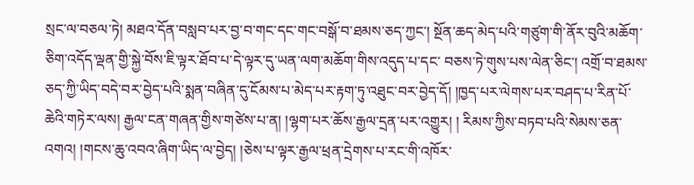སྲང་ལ་བཅལ་ཏེ། མཐའ་དོན་བསླབ་པར་བྱ་བ་གང་དང་གང་བསྒོ་བ་ཐམས་ཅད་ཀྱང་། སྔོན་ཆད་མེད་པའི་གཙུག་གི་ནོར་བུའི་མཆོག་ཅིག་འདོད་ལྡན་གྱི་སྐྱེ་བོས་ཇི་ལྟར་ཐོབ་པ་དེ་ལྟར་དུ་ཡན་ལག་མཆོག་གིས་འདུད་པ་དང་ བཅས་ཏེ་གུས་པས་ལེན་ཅིང་། འགྲོ་བ་ཐམས་ཅད་ཀྱི་ཡིད་བདེ་བར་བྱེད་པའི་སྨན་བཞིན་དུ་ངོམས་པ་མེད་པར་རྟག་ཏུ་འཐུང་བར་བྱེད་དོ། །ཁྱད་པར་ལེགས་པར་བཤད་པ་རིན་པོ་ཆེའི་གཏེར་ལས། རྒྱལ་ངན་གཞན་གྱིས་གཙེས་པ་ན། །ལྷག་པར་ཆོས་རྒྱལ་དྲན་པར་འགྱུར། ། རིམས་ཀྱིས་བཏབ་པའི་སེམས་ཅན་འགའ། །གངས་ཆུ་འབའ་ཞིག་ཡིད་ལ་བྱེད། །ཅེས་པ་ལྟར་རྒྱལ་ཕྲན་དྲེགས་པ་རང་གི་འཁོར་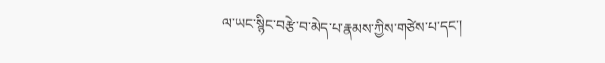ལ་ཡང་སྙིང་བརྩེ་བ་མེད་པ་རྣམས་ཀྱིས་གཙེས་པ་དང་།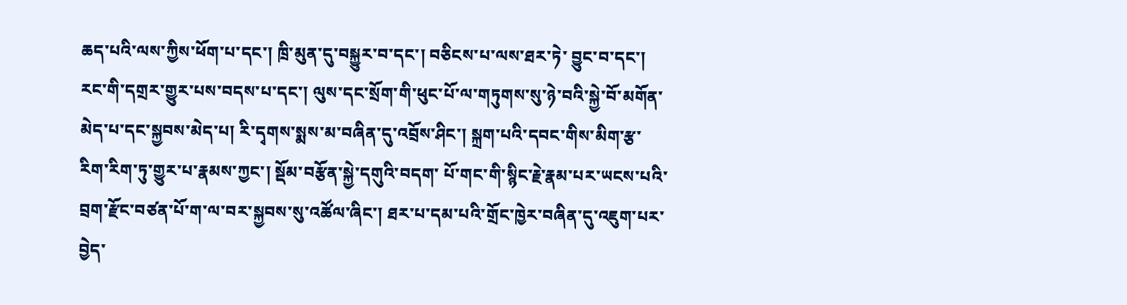ཆད་པའི་ལས་ཀྱིས་ཕོག་པ་དང་། ཁྲི་མུན་དུ་བསྐྱུར་བ་དང་། བཅིངས་པ་ལས་ཐར་ཏེ་ བྱུང་བ་དང་། རང་གི་དགྲར་གྱུར་པས་བདས་པ་དང་། ལུས་དང་སྲོག་གི་ཕུང་པོ་ལ་གཏུགས་སུ་ཉེ་བའི་སྐྱེ་བོ་མགོན་མེད་པ་དང་སྐྱབས་མེད་པ། རི་དྭགས་སྨས་མ་བཞིན་དུ་འབྲོས་ཤིང་། སྐྲག་པའི་དབང་གིས་མིག་རྩ་རིག་རིག་ཏུ་གྱུར་པ་རྣམས་ཀྱང་། སྡོམ་བརྩོན་སྐྱེ་དགུའི་བདག་ པོ་གང་གི་སྙིང་རྗེ་རྣམ་པར་ཡངས་པའི་བྲག་རྫོང་བཙན་པོ་ག་ལ་བར་སྐྱབས་སུ་འཚོལ་ཞིང་། ཐར་པ་དམ་པའི་གྲོང་ཁྱེར་བཞིན་དུ་འཇུག་པར་བྱེད་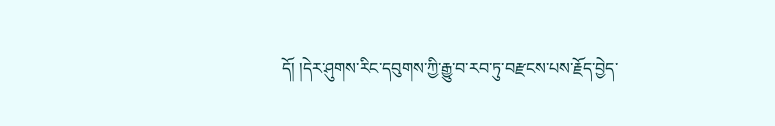དོ། །དེར་ཤུགས་རིང་དབུགས་ཀྱི་རྒྱུ་བ་རབ་ཏུ་བརྫངས་པས་རྗོད་བྱེད་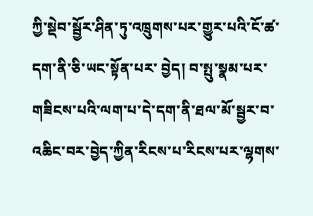ཀྱི་སྡེབ་སྦྱོར་ཤིན་ཏུ་འཁྲུགས་པར་གྱུར་པའི་ངོ་ཚ་དག་ནི་ཅི་ཡང་སྟོན་པར་ བྱེད། བ་སྤུ་སྣམ་པར་གཟིངས་པའི་ལག་པ་དེ་དག་ནི་ཐལ་མོ་སྦྱར་བ་འཆིང་བར་བྱེད་ཀྱིན་རིངས་པ་རིངས་པར་ལྷགས་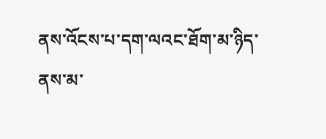ནས་འོངས་པ་དག་ལའང་ཐོག་མ་ཉིད་ནས་མ་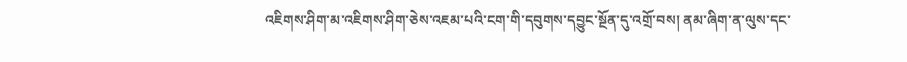འཇིགས་ཤིག་མ་འཇིགས་ཤིག་ཅེས་འཇམ་པའི་ངག་གི་དབུགས་དབྱུང་སྔོན་དུ་འགྲོ་བས། ནམ་ཞིག་ན་ལུས་དང་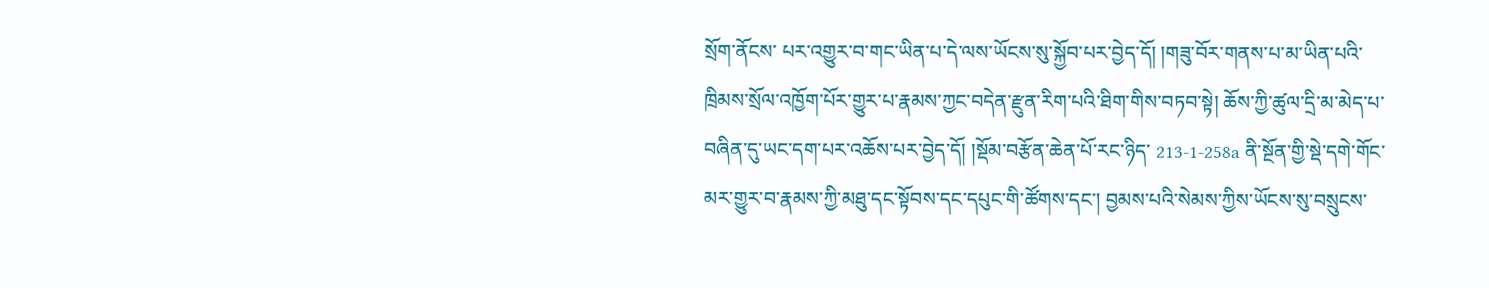སྲོག་ནོངས་ པར་འགྱུར་བ་གང་ཡིན་པ་དེ་ལས་ཡོངས་སུ་སྐྱོབ་པར་བྱེད་དོ། །གཟུ་བོར་གནས་པ་མ་ཡིན་པའི་ཁྲིམས་སྲོལ་འཁྱོག་པོར་གྱུར་པ་རྣམས་ཀྱང་བདེན་རྫུན་རིག་པའི་ཐིག་གིས་བཏབ་སྟེ། ཆོས་ཀྱི་ཚུལ་དྲི་མ་མེད་པ་བཞིན་དུ་ཡང་དག་པར་འཆོས་པར་བྱེད་དོ། །སྡོམ་བརྩོན་ཆེན་པོ་རང་ཉིད་ 213-1-258a ནི་སྔོན་གྱི་སྡེ་དགེ་གོང་མར་གྱུར་བ་རྣམས་ཀྱི་མཐུ་དང་སྟོབས་དང་དཔུང་གི་ཚོགས་དང་། བྱམས་པའི་སེམས་ཀྱིས་ཡོངས་སུ་བསྲུངས་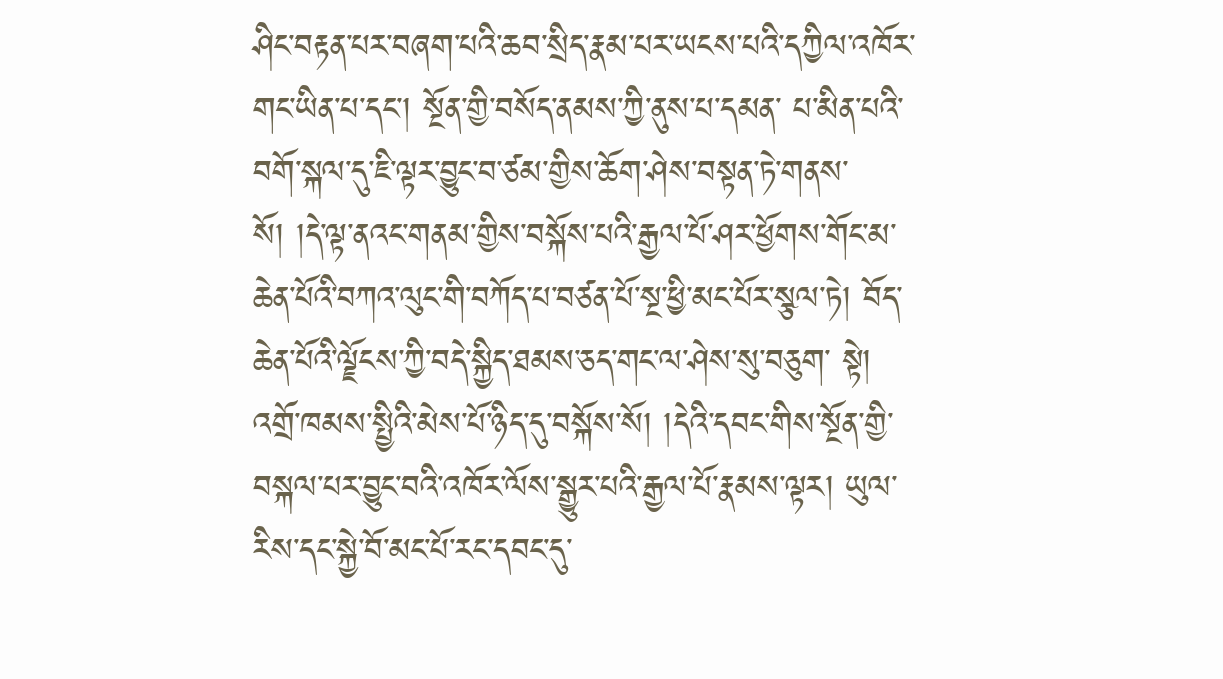ཤིང་བརྟན་པར་བཞག་པའི་ཆབ་སྲིད་རྣམ་པར་ཡངས་པའི་དཀྱིལ་འཁོར་གང་ཡིན་པ་དང་། སྔོན་གྱི་བསོད་ནམས་ཀྱི་ནུས་པ་དམན་ པ་མིན་པའི་བགོ་སྐལ་དུ་ཇི་ལྟར་བྱུང་བ་ཙམ་གྱིས་ཆོག་ཤེས་བསྟན་ཏེ་གནས་སོ། །དེ་ལྟ་ནའང་གནམ་གྱིས་བསྐོས་པའི་རྒྱལ་པོ་ཤར་ཕྱོགས་གོང་མ་ཆེན་པོའི་བཀའ་ལུང་གི་བཀོད་པ་བཙན་པོ་སྔ་ཕྱི་མང་པོར་སྩལ་ཏེ། བོད་ཆེན་པོའི་ལྗོངས་ཀྱི་བདེ་སྐྱིད་ཐམས་ཅད་གང་ལ་ཤེས་སུ་བཅུག་ སྟེ། འགྲོ་ཁམས་སྤྱིའི་མེས་པོ་ཉིད་དུ་བསྐོས་སོ། །དེའི་དབང་གིས་སྔོན་གྱི་བསྐལ་པར་བྱུང་བའི་འཁོར་ལོས་སྒྱུར་པའི་རྒྱལ་པོ་རྣམས་ལྟར། ཡུལ་རིས་དང་སྐྱེ་བོ་མང་པོ་རང་དབང་དུ་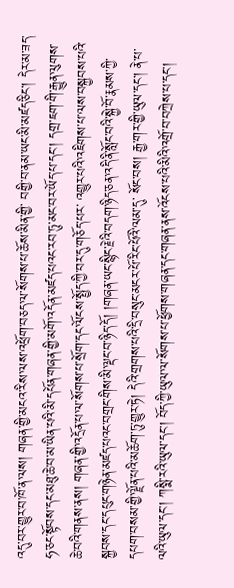འདུ་བར་གྱུར་བ་ཁོ་ན་ལས། གཞན་གྱི་མངའ་རིས་ལས་འཕྲོག་བཅད་ལ་སོགས་པ་ཆོས་མིན་གྱི་ བགྱི་བ་ནམ་ཡང་མི་མཛད་ཅིང་། དེར་མ་ཟད་ཧ་ཅང་སྟོབས་དང་མཐུ་ཆེ་བ་མ་ཡིན་པའི་མི་དཔོན་གཞན་གྱི་མགོ་འདོན་མཛད་པའང་རབ་ཏུ་མང་བར་ཡོད་པ་དང་། དགྲ་ཇག་གི་རྒྱུན་ལུགས་ཆེ་བའི་གནས་ནས། གཞན་གྱི་འདྲོན་པ་ལ་སོགས་པ་སྲོག་དང་ལོངས་སྤྱོད་ཀྱི་བར་དུ་གཅོད་པར་ འགྱུར་པའི་འཇིགས་པ་ལས་བསྐྱབས་པའི་སྐྱབས་དང་དཔུང་གཉེན་མཛད་པའང་བགྲང་གིས་མི་ལྡང་བ་ཉིད་དོ། །གཞན་ཡང་སྙིང་རྗེའི་བདག་ཉིད་ཅན་འདི་ནི་སློང་བའི་སྐྱེ་བོ་རྣམས་ཀྱི་དཔག་བསམ་གྱི་ལྗོན་པའི་མཆོག་ཏུ་གྱུར་ཏེ། དེའི་གྲགས་པའི་དྲི་བསུང་མངར་པོ་རིང་པོའི་ལམ་དུ་ སོང་བས། རྒྱ་གར་གྱི་ཡུལ་དང་། ནེ་པ་ལའི་ཡུལ་དང་། ཀསྨི་རའི་ཡུལ་དང་། བོད་ཀྱི་ཡུལ་ལ་སོགས་པ་ཕྱོགས་གཞན་དང་གཞན་ནས་འོངས་པའི་མིའི་འགྲོ་བ་བཀྲེས་པ་དང་།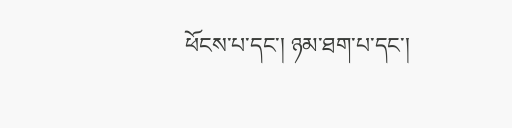ཕོངས་པ་དང་། ཉམ་ཐག་པ་དང་།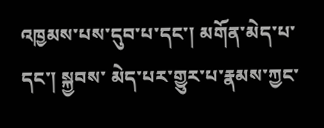འཁྱམས་པས་དུབ་པ་དང་། མགོན་མེད་པ་དང་། སྐྱབས་ མེད་པར་གྱུར་པ་རྣམས་ཀྱང་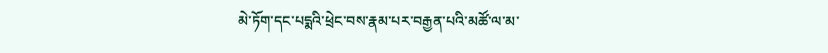མེ་ཏོག་དང་པདྨའི་ཕྲེང་བས་རྣམ་པར་བརྒྱན་པའི་མཚོ་ལ་མ་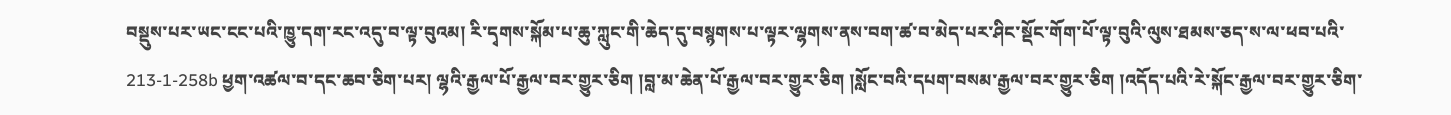བསྡུས་པར་ཡང་ངང་པའི་ཁྱུ་དག་རང་འདུ་བ་ལྟ་བུའམ། རི་དྭགས་སྐོམ་པ་ཆུ་ཀླུང་གི་ཆེད་དུ་བསྙགས་པ་ལྟར་ལྷགས་ནས་བག་ཚ་བ་མེད་པར་ཤིང་སྡོང་གོག་པོ་ལྟ་བུའི་ལུས་ཐམས་ཅད་ས་ལ་ཕབ་པའི་ 213-1-258b ཕྱག་འཚལ་བ་དང་ཆབ་ཅིག་པར། ལྷའི་རྒྱལ་པོ་རྒྱལ་བར་གྱུར་ཅིག །བླ་མ་ཆེན་པོ་རྒྱལ་བར་གྱུར་ཅིག །སློང་བའི་དཔག་བསམ་རྒྱལ་བར་གྱུར་ཅིག །འདོད་པའི་རེ་སྐོང་རྒྱལ་བར་གྱུར་ཅིག་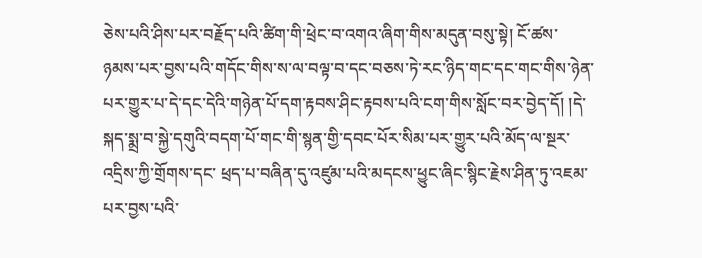ཅེས་པའི་ཤིས་པར་བརྗོད་པའི་ཚིག་གི་ཕྲེང་བ་འགའ་ཞིག་གིས་མདུན་བསུ་སྟེ། ངོ་ཚས་ ཉམས་པར་བྱས་པའི་གདོང་གིས་ས་ལ་བལྟ་བ་དང་བཅས་ཏེ་རང་ཉིད་གང་དང་གང་གིས་ཉེན་པར་གྱུར་པ་དེ་དང་དེའི་གཉེན་པོ་དག་རྟབས་ཤིང་རྟབས་པའི་ངག་གིས་སློང་བར་བྱེད་དོ། །དེ་སྐད་སྨྲ་བ་སྐྱེ་དགུའི་བདག་པོ་གང་གི་སྙན་གྱི་དབང་པོར་སིམ་པར་གྱུར་པའི་མོད་ལ་སྔར་འདྲིས་ཀྱི་གྲོགས་དང་ ཕྲད་པ་བཞིན་དུ་འཛུམ་པའི་མདངས་ཕྱུང་ཞིང་སྙིང་རྗེས་ཤིན་ཏུ་འཇམ་པར་བྱས་པའི་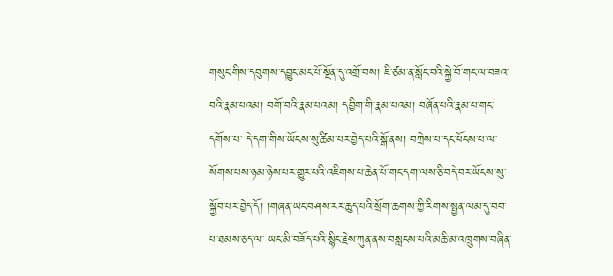གསུང་གིས་དབུགས་དབྱུང་མང་པོ་སྔོན་དུ་འགྲོ་བས། ཇི་ཙམ་ན་སློང་བའི་སྐྱེ་བོ་གང་ལ་བཟའ་བའི་རྣམ་པའམ། བགོ་བའི་རྣམ་པའམ། དབྱིག་གི་རྣམ་པའམ། བཞོན་པའི་རྣམ་པ་གང་དགོས་པ་ དེ་དག་གིས་ཡོངས་སུ་ཚིམ་པར་བྱེད་པའི་སྒོ་ནས། བཀྲེས་པ་དང་ཕོངས་པ་ལ་སོགས་པས་ཉམ་ཉེས་པར་གྱུར་པའི་འཇིགས་པ་ཆེན་པོ་གང་དག་ལས་ཅི་བདེ་བར་ཡོངས་སུ་སྐྱོབ་པར་བྱེད་དོ། །གཞན་ཡང་བཤས་རར་ཆུད་པའི་སྲོག་ཆགས་ཀྱི་རིགས་སྤྱན་ལམ་དུ་བབ་པ་ཐམས་ཅད་ལ་ ཡང་མི་བཟོད་པའི་སྙིང་རྗེས་ཀུན་ནས་བསླངས་པའི་མཆི་མ་འཁྲུགས་བཞིན་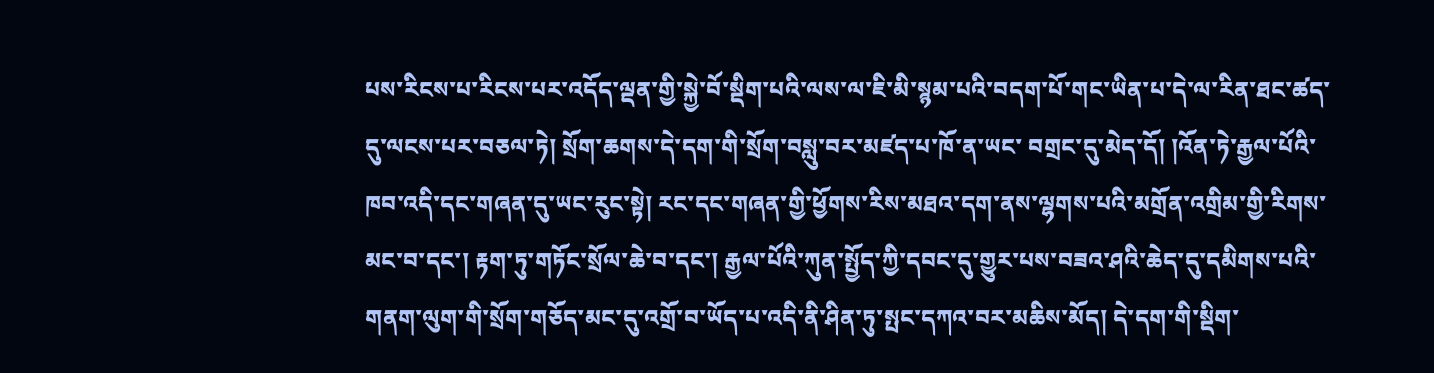པས་རིངས་པ་རིངས་པར་འདོད་ལྡན་གྱི་སྐྱེ་བོ་སྡིག་པའི་ལས་ལ་ཇི་མི་སྙམ་པའི་བདག་པོ་གང་ཡིན་པ་དེ་ལ་རིན་ཐང་ཚད་དུ་ལངས་པར་བཅལ་ཏེ། སྲོག་ཆགས་དེ་དག་གི་སྲོག་བསླུ་བར་མཛད་པ་ཁོ་ན་ཡང་ བགྲང་དུ་མེད་དོ། །འོན་ཏེ་རྒྱལ་པོའི་ཁབ་འདི་དང་གཞན་དུ་ཡང་རུང་སྟེ། རང་དང་གཞན་གྱི་ཕྱོགས་རིས་མཐའ་དག་ནས་ལྷགས་པའི་མགྲོན་འགྲིམ་གྱི་རིགས་མང་བ་དང་། རྟག་ཏུ་གཏོང་སྲོལ་ཆེ་བ་དང་། རྒྱལ་པོའི་ཀུན་སྤྱོད་ཀྱི་དབང་དུ་གྱུར་པས་བཟའ་ཤའི་ཆེད་དུ་དམིགས་པའི་ གནག་ལུག་གི་སྲོག་གཅོད་མང་དུ་འགྲོ་བ་ཡོད་པ་འདི་ནི་ཤིན་ཏུ་སྤང་དཀའ་བར་མཆིས་མོད། དེ་དག་གི་སྡིག་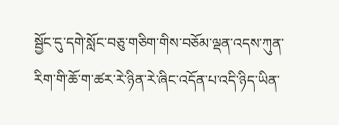སྦྱོང་དུ་དགེ་སློང་བཅུ་གཅིག་གིས་བཅོམ་ལྡན་འདས་ཀུན་རིག་གི་ཆོ་ག་ཚར་རེ་ཉིན་རེ་ཞིང་འདོན་པ་འདི་ཉིད་ཡིན་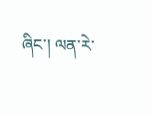ཞིང་། ལན་རེ་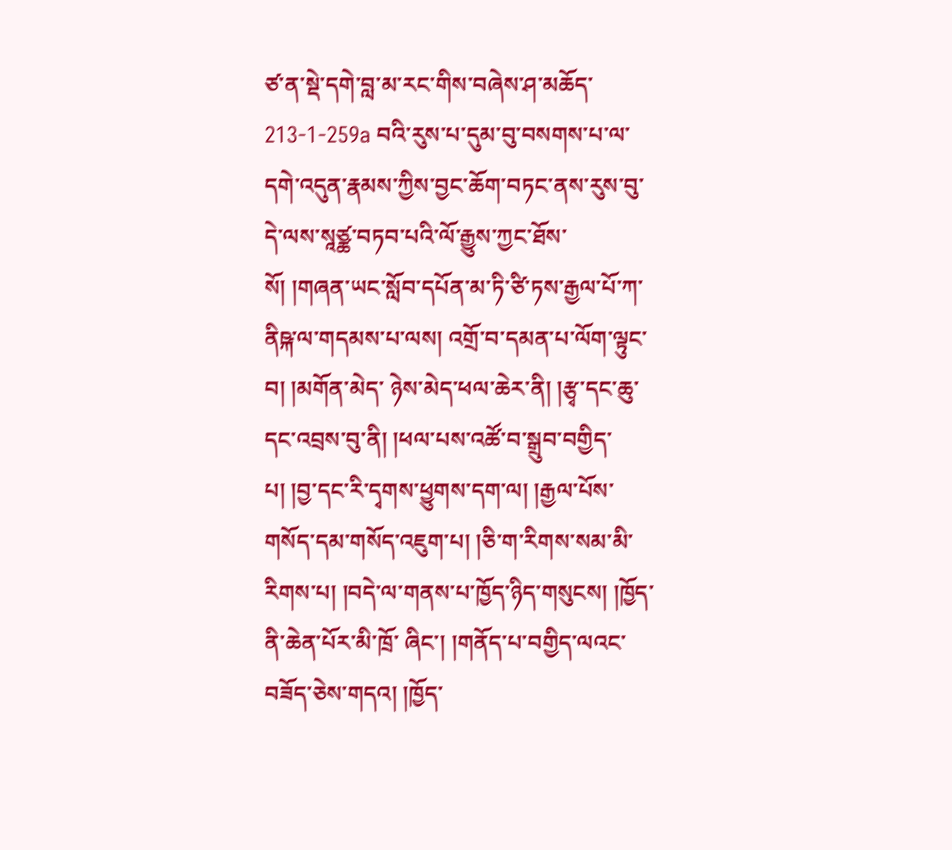ཙ་ན་སྡེ་དགེ་བླ་མ་རང་གིས་བཞེས་ཤ་མཆོད་ 213-1-259a བའི་རུས་པ་དུམ་བུ་བསགས་པ་ལ་དགེ་འདུན་རྣམས་ཀྱིས་བྱང་ཆོག་བཏང་ནས་རུས་བུ་དེ་ལས་སཱཙྪ་བཏབ་པའི་ལོ་རྒྱུས་ཀྱང་ཐོས་སོ། །གཞན་ཡང་སློབ་དཔོན་མ་ཏི་ཙི་ཏས་རྒྱལ་པོ་ཀ་ནིཥྐ་ལ་གདམས་པ་ལས། འགྲོ་བ་དམན་པ་ལོག་ལྟུང་བ། །མགོན་མེད་ ཉེས་མེད་ཕལ་ཆེར་ནི། །རྩྭ་དང་ཆུ་དང་འབྲས་བུ་ནི། །ཕལ་པས་འཚོ་བ་སྒྲུབ་བགྱིད་པ། །བྱ་དང་རི་དྭགས་ཕྱུགས་དག་ལ། །རྒྱལ་པོས་གསོད་དམ་གསོད་འཇུག་པ། །ཅི་ག་རིགས་སམ་མི་རིགས་པ། །བདེ་ལ་གནས་པ་ཁྱོད་ཉིད་གསུངས། །ཁྱོད་ནི་ཆེན་པོར་མི་ཁྲོ་ ཞིང་། །གནོད་པ་བགྱིད་ལའང་བཟོད་ཅེས་གདའ། །ཁྱོད་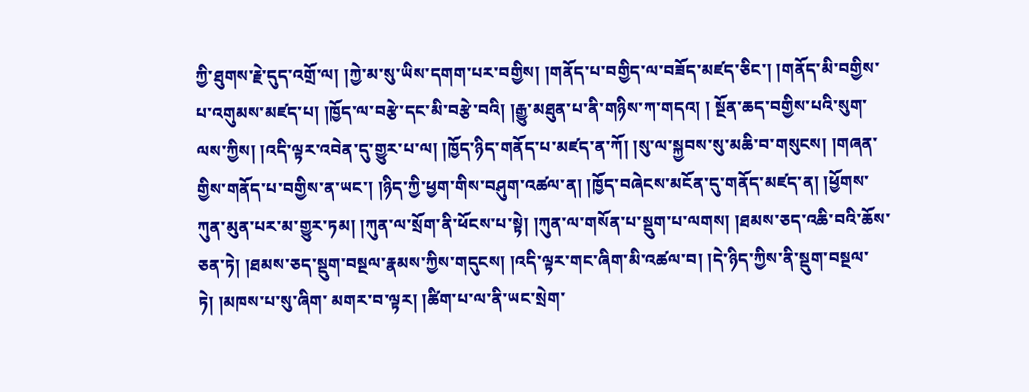ཀྱི་ཐུགས་རྗེ་དུད་འགྲོ་ལ། །ཀྱེ་མ་སུ་ཡིས་དགག་པར་བགྱིས། །གནོད་པ་བགྱིད་ལ་བཟོད་མཛད་ཅིང་། །གནོད་མི་བགྱིས་པ་འགུམས་མཛད་པ། །ཁྱོད་ལ་བརྩེ་དང་མི་བརྩེ་བའི། །རྒྱུ་མཐུན་པ་ནི་གཉིས་ཀ་གདའ། ། སྔོན་ཆད་བགྱིས་པའི་སུག་ལས་ཀྱིས། །འདི་ལྟར་འབེན་དུ་གྱུར་པ་ལ། །ཁྱོད་ཉིད་གནོད་པ་མཛད་ན་ཀོ། །སུ་ལ་སྐྱབས་སུ་མཆི་བ་གསུངས། །གཞན་གྱིས་གནོད་པ་བགྱིས་ན་ཡང་། །ཉིད་ཀྱི་ཕྱག་གིས་བཤུག་འཚལ་ན། །ཁྱོད་བཞེངས་མངོན་དུ་གནོད་མཛད་ན། །ཕྱོགས་ ཀུན་མུན་པར་མ་གྱུར་ཏམ། །ཀུན་ལ་སྲོག་ནི་ཕོངས་པ་སྟེ། །ཀུན་ལ་གསོན་པ་སྡུག་པ་ལགས། །ཐམས་ཅད་འཆི་བའི་ཆོས་ཅན་ཏེ། །ཐམས་ཅད་སྡུག་བསྔལ་རྣམས་ཀྱིས་གདུངས། །འདི་ལྟར་གང་ཞིག་མི་འཚལ་བ། །དེ་ཉིད་ཀྱིས་ནི་སྡུག་བསྔལ་ཏེ། །མཁས་པ་སུ་ཞིག་ མགར་བ་ལྟར། །ཚིག་པ་ལ་ནི་ཡང་སྲེག་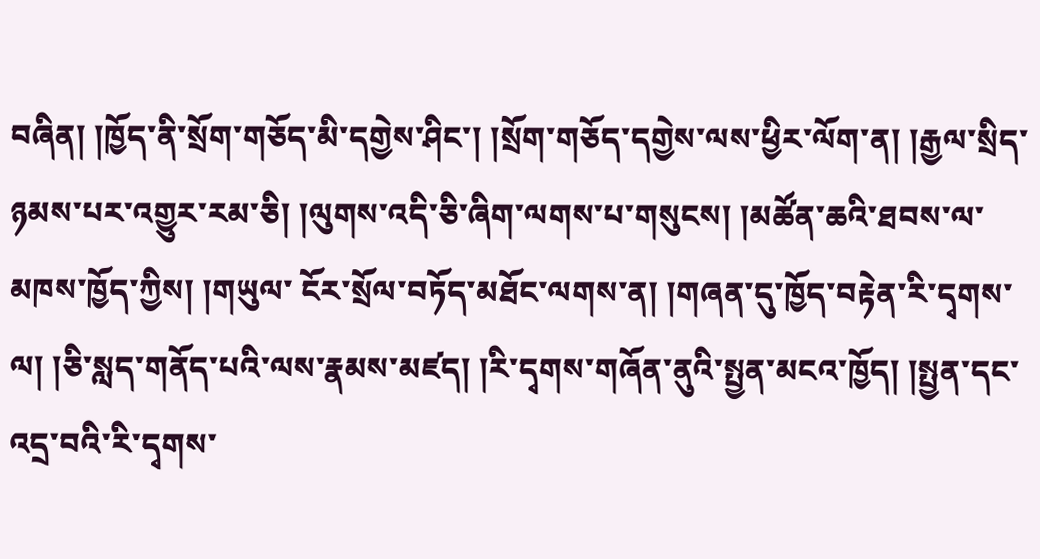བཞིན། །ཁྱོད་ནི་སྲོག་གཅོད་མི་དགྱེས་ཤིང་། །སྲོག་གཅོད་དགྱེས་ལས་ཕྱིར་ལོག་ན། །རྒྱལ་སྲིད་ཉམས་པར་འགྱུར་རམ་ཅི། །ལུགས་འདི་ཅི་ཞིག་ལགས་པ་གསུངས། །མཚོན་ཆའི་ཐབས་ལ་མཁས་ཁྱོད་ཀྱིས། །གཡུལ་ ངོར་སྲོལ་བཏོད་མཐོང་ལགས་ན། །གཞན་དུ་ཁྱོད་བརྟེན་རི་དྭགས་ལ། །ཅི་སླད་གནོད་པའི་ལས་རྣམས་མཛད། །རི་དྭགས་གཞོན་ནུའི་སྤྱན་མངའ་ཁྱོད། །སྤྱན་དང་འདྲ་བའི་རི་དྭགས་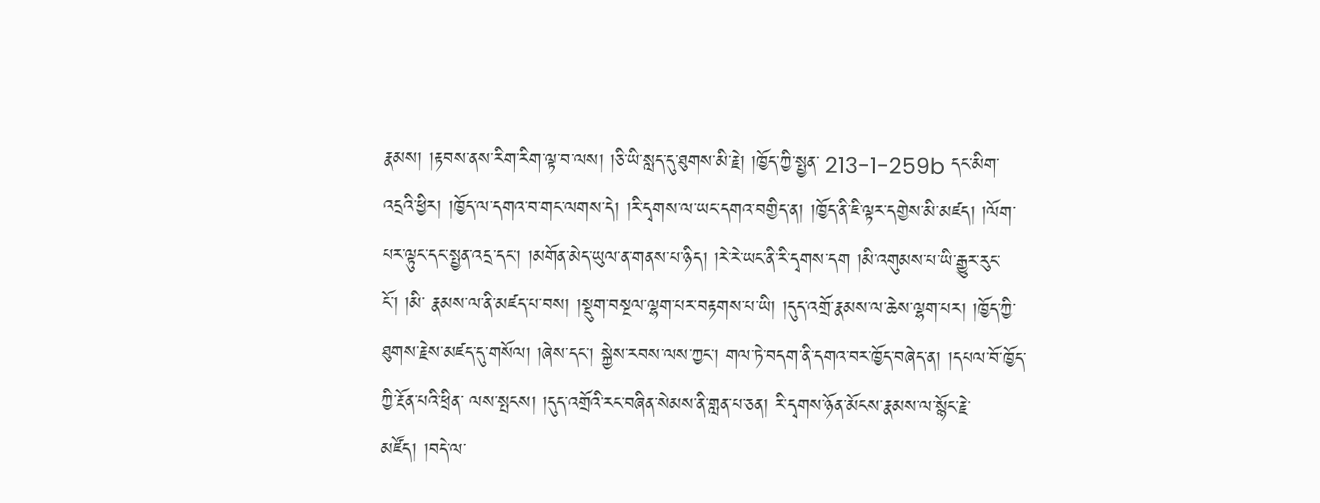རྣམས། །རྟབས་ནས་རིག་རིག་ལྟ་བ་ལས། །ཅི་ཡི་སླད་དུ་ཐུགས་མི་རྗེ། །ཁྱོད་ཀྱི་སྤྱན་ 213-1-259b དང་མིག་འདྲའི་ཕྱིར། །ཁྱོད་ལ་དགའ་བ་གང་ལགས་དེ། །རི་དྭགས་ལ་ཡང་དགའ་བགྱིད་ན། །ཁྱོད་ནི་ཇི་ལྟར་དགྱེས་མི་མཛད། །ལོག་པར་ལྟུང་དང་སྤྱན་འདྲ་དང་། །མགོན་མེད་ཡུལ་ན་གནས་པ་ཉིད། །རེ་རེ་ཡང་ནི་རི་དྭགས་དག །མི་འགུམས་པ་ཡི་རྒྱུར་རུང་ངོ་། །མི་ རྣམས་ལ་ནི་མཛད་པ་བས། །སྡུག་བསྔལ་ལྷག་པར་བརྟགས་པ་ཡི། །དུད་འགྲོ་རྣམས་ལ་ཆེས་ལྷག་པར། །ཁྱོད་ཀྱི་ཐུགས་རྗེས་མཛད་དུ་གསོལ། །ཞེས་དང་། སྐྱེས་རབས་ལས་ཀྱང་། གལ་ཏེ་བདག་ནི་དགའ་བར་ཁྱོད་བཞེད་ན། །དཔལ་བོ་ཁྱོད་ཀྱི་རྔོན་པའི་ཕྲིན་ ལས་སྤངས། །དུད་འགྲོའི་རང་བཞིན་སེམས་ནི་གླན་པ་ཅན། རི་དྭགས་ཉོན་མོངས་རྣམས་ལ་སྙོང་རྗེ་མཛོད། །བདེ་ལ་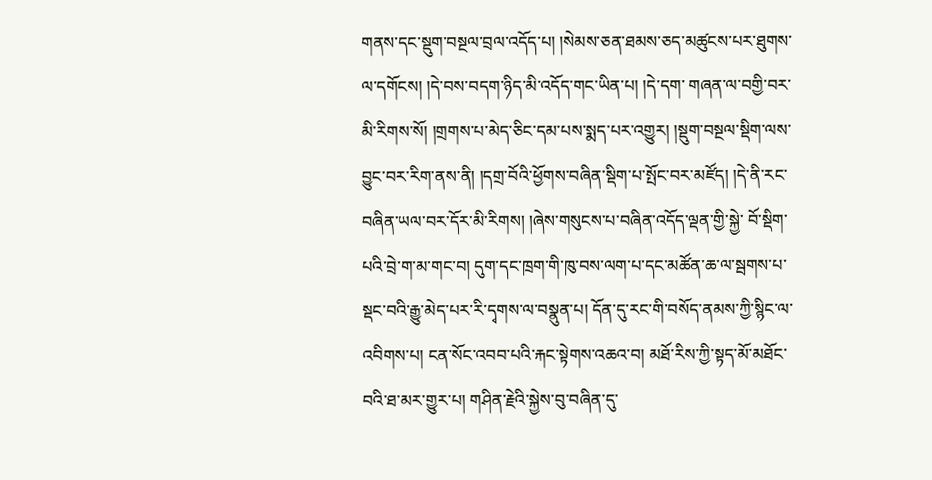གནས་དང་སྡུག་བསྔལ་བྲལ་འདོད་པ། །སེམས་ཅན་ཐམས་ཅད་མཚུངས་པར་ཐུགས་ལ་དགོངས། །དེ་བས་བདག་ཉིད་མི་འདོད་གང་ཡིན་པ། །དེ་དག་ གཞན་ལ་བགྱི་བར་མི་རིགས་སོ། །གྲགས་པ་མེད་ཅིང་དམ་པས་སྨད་པར་འགྱུར། །སྡུག་བསྔལ་སྡིག་ལས་བྱུང་བར་རིག་ནས་ནི། །དགྲ་བོའི་ཕྱོགས་བཞིན་སྡིག་པ་སྤོང་བར་མཛོད། །དེ་ནི་རང་བཞིན་ཡལ་བར་དོར་མི་རིགས། །ཞེས་གསུངས་པ་བཞིན་འདོད་ལྡན་གྱི་སྐྱེ་ བོ་སྡིག་པའི་བྲེ་ག་མ་གང་བ། དུག་དང་ཁྲག་གི་ཁུ་བས་ལག་པ་དང་མཚོན་ཆ་ལ་སྦགས་པ་སྡང་བའི་རྒྱུ་མེད་པར་རི་དྭགས་ལ་བསྣུན་པ། དོན་དུ་རང་གི་བསོད་ནམས་ཀྱི་སྙིང་ལ་འབིགས་པ། ངན་སོང་འབབ་པའི་རྐང་སྟེགས་འཆའ་བ། མཐོ་རིས་ཀྱི་སྟད་མོ་མཐོང་ བའི་ཐ་མར་གྱུར་པ། གཤིན་རྗེའི་སྐྱེས་བུ་བཞིན་དུ་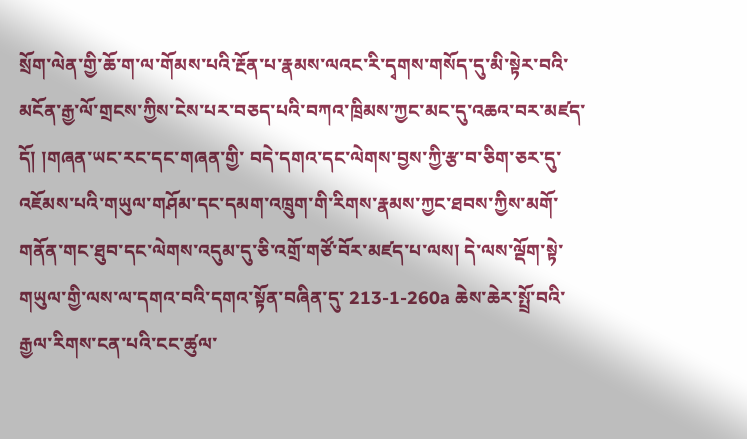སྲོག་ལེན་གྱི་ཆོ་ག་ལ་གོམས་པའི་རྔོན་པ་རྣམས་ལའང་རི་དྭགས་གསོད་དུ་མི་སྟེར་བའི་མངོན་རྒྱ་ལོ་གྲངས་ཀྱིས་ངེས་པར་བཅད་པའི་བཀའ་ཁྲིམས་ཀྱང་མང་དུ་འཆའ་བར་མཛད་དོ། །གཞན་ཡང་རང་དང་གཞན་གྱི་ བདེ་དགའ་དང་ལེགས་བྱས་ཀྱི་རྩ་བ་ཅིག་ཅར་དུ་འཇོམས་པའི་གཡུལ་གཤོམ་དང་དམག་འཁྲུག་གི་རིགས་རྣམས་ཀྱང་ཐབས་ཀྱིས་མགོ་གནོན་གང་ཐུབ་དང་ལེགས་འདུམ་དུ་ཅི་འགྲོ་གཙོ་བོར་མཛད་པ་ལས། དེ་ལས་ལྡོག་སྟེ་གཡུལ་གྱི་ལས་ལ་དགའ་བའི་དགའ་སྟོན་བཞིན་དུ་ 213-1-260a ཆེས་ཆེར་སྤྲོ་བའི་རྒྱལ་རིགས་ངན་པའི་ངང་ཚུལ་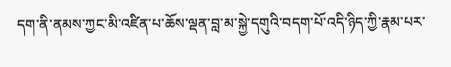དག་ནི་ནམས་ཀྱང་མི་འཛིན་པ་ཆོས་ལྡན་བླ་མ་སྐྱེ་དགུའི་བདག་པོ་འདི་ཉིད་ཀྱི་རྣམ་པར་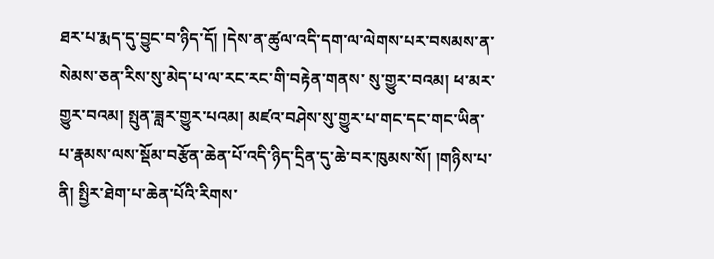ཐར་པ་རྨད་དུ་བྱུང་བ་ཉིད་དོ། །དེས་ན་ཚུལ་འདི་དག་ལ་ལེགས་པར་བསམས་ན་སེམས་ཅན་རིས་སུ་མེད་པ་ལ་རང་རང་གི་བརྟེན་གནས་ སུ་གྱུར་བའམ། ཕ་མར་གྱུར་བའམ། སྤུན་ཟླར་གྱུར་པའམ། མཛའ་བཤེས་སུ་གྱུར་པ་གང་དང་གང་ཡིན་པ་རྣམས་ལས་སྡོམ་བརྩོན་ཆེན་པོ་འདི་ཉིད་དྲིན་དུ་ཆེ་བར་ཁུམས་སོ། །གཉིས་པ་ནི། སྤྱིར་ཐེག་པ་ཆེན་པོའི་རིགས་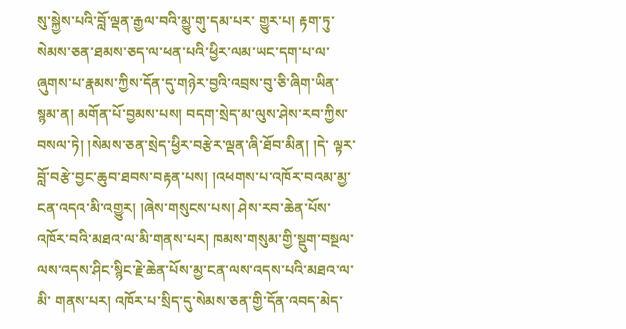སུ་སྐྱེས་པའི་བློ་ལྡན་རྒྱལ་བའི་མྱུ་གུ་དམ་པར་ གྱུར་པ། རྟག་ཏུ་སེམས་ཅན་ཐམས་ཅད་ལ་ཕན་པའི་ཕྱིར་ལམ་ཡང་དག་པ་ལ་ཞུགས་པ་རྣམས་ཀྱིས་དོན་དུ་གཉེར་བྱའི་འབྲས་བུ་ཅི་ཞིག་ཡིན་སྙམ་ན། མགོན་པོ་བྱམས་པས། བདག་སྲེད་མ་ལུས་ཤེས་རབ་ཀྱིས་བསལ་ཏེ། །སེམས་ཅན་སྲེད་ཕྱིར་བརྩེར་ལྡན་ཞི་ཐོབ་མིན། །དེ་ ལྟར་བློ་བརྩེ་བྱང་ཆུབ་ཐབས་བརྟན་པས། །འཕགས་པ་འཁོར་བའམ་མྱ་ངན་འདའ་མི་འགྱུར། །ཞེས་གསུངས་པས། ཤེས་རབ་ཆེན་པོས་འཁོར་བའི་མཐའ་ལ་མི་གནས་པར། ཁམས་གསུམ་གྱི་སྡུག་བསྔལ་ལས་འདས་ཤིང་སྙིང་རྗེ་ཆེན་པོས་མྱ་ངན་ལས་འདས་པའི་མཐའ་ལ་མི་ གནས་པར། འཁོར་པ་སྲིད་དུ་སེམས་ཅན་གྱི་དོན་འབད་མེད་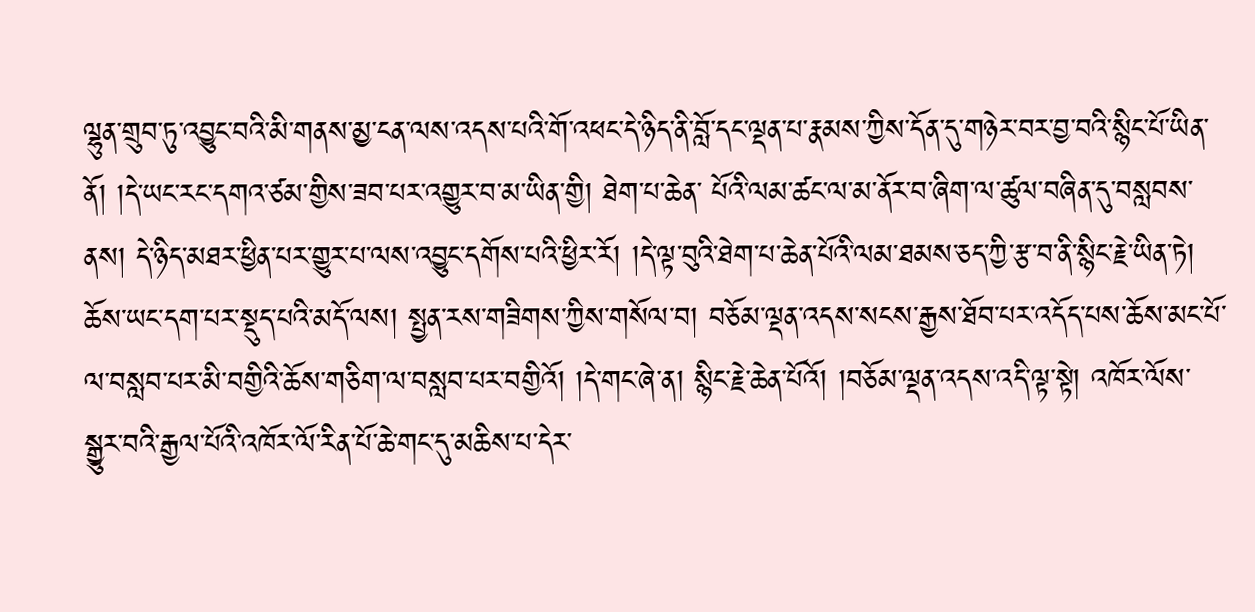ལྷུན་གྲུབ་ཏུ་འབྱུང་བའི་མི་གནས་མྱ་ངན་ལས་འདས་པའི་གོ་འཕང་དེ་ཉིད་ནི་བློ་དང་ལྡན་པ་རྣམས་ཀྱིས་དོན་དུ་གཉེར་བར་བྱ་བའི་སྙིང་པོ་ཡིན་ནོ། །དེ་ཡང་རང་དགའ་ཙམ་གྱིས་ཟབ་པར་འགྱུར་བ་མ་ཡིན་གྱི། ཐེག་པ་ཆེན་ པོའི་ལམ་ཚང་ལ་མ་ནོར་བ་ཞིག་ལ་ཚུལ་བཞིན་དུ་བསླབས་ནས། དེ་ཉིད་མཐར་ཕྱིན་པར་གྱུར་པ་ལས་འབྱུང་དགོས་པའི་ཕྱིར་རོ། །དེ་ལྟ་བུའི་ཐེག་པ་ཆེན་པོའི་ལམ་ཐམས་ཅད་ཀྱི་རྩ་བ་ནི་སྙིང་རྗེ་ཡིན་ཏེ། ཆོས་ཡང་དག་པར་སྡུད་པའི་མདོ་ལས། སྤྱན་རས་གཟིགས་ཀྱིས་གསོལ་བ། བཅོམ་ལྡན་འདས་སངས་རྒྱས་ཐོབ་པར་འདོད་པས་ཆོས་མང་པོ་ལ་བསླབ་པར་མི་བགྱིའི་ཆོས་གཅིག་ལ་བསླབ་པར་བགྱིའོ། །དེ་གང་ཞེ་ན། སྙིང་རྗེ་ཆེན་པོའོ། །བཅོམ་ལྡན་འདས་འདི་ལྟ་སྟེ། འཁོར་ལོས་སྒྱུར་བའི་རྒྱལ་པོའི་འཁོར་ལོ་རིན་པོ་ཆེ་གང་དུ་མཆིས་པ་དེར་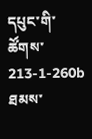དཔུང་གི་ཚོགས་ 213-1-260b ཐམས་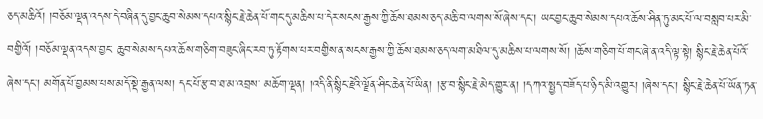ཅད་མཆིའོ། །བཅོམ་ལྡན་འདས་དེ་བཞིན་དུ་བྱང་ཆུབ་སེམས་དཔའ་སྙིང་རྗེ་ཆེན་པོ་གང་དུ་མཆིས་པ་དེར་སངས་རྒྱས་ཀྱི་ཆོས་ཐམས་ཅད་མཆི་བ་ལགས་སོ་ཞེས་དང་། ཡང་བྱང་ཆུབ་སེམས་དཔའ་ཆོས་ཤིན་ཏུ་མང་པོ་ལ་བསླབ་པར་མི་བགྱིའོ། །བཅོམ་ལྡན་འདས་བྱང་ ཆུབ་སེམས་དཔའ་ཆོས་གཅིག་བཟུང་ཞིང་རབ་ཏུ་རྟོགས་པར་བགྱིས་ན་སངས་རྒྱས་ཀྱི་ཆོས་ཐམས་ཅད་ལག་མཐིལ་དུ་མཆིས་པ་ལགས་སོ། །ཆོས་གཅིག་པོ་གང་ཞེ་ན་འདི་ལྟ་སྟེ། སྙིང་རྗེ་ཆེན་པོའོ་ཞེས་དང་། མགོན་པོ་བྱམས་པས་མདོ་སྡེ་རྒྱན་ལས། དང་པོ་རྩ་བ་ཐ་མ་འབྲས་ མཆོག་ལྡན། །འདི་ནི་སྙིང་རྗེའི་ལྗོན་ཤིང་ཆེན་པོ་ཡིན། །རྩ་བ་སྙིང་རྗེ་མེད་གྱུར་ན། །དཀའ་སྤྱད་བཟོད་པ་ཉིད་མི་འགྱུར། །ཞེས་དང་། སྙིང་རྗེ་ཆེན་པོ་ཡོན་ཏན་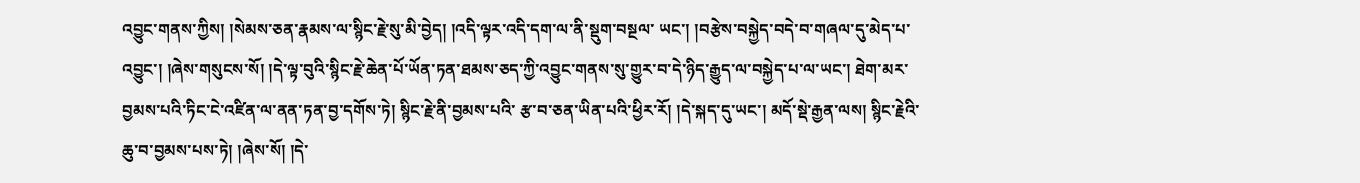འབྱུང་གནས་ཀྱིས། །སེམས་ཅན་རྣམས་ལ་སྙིང་རྗེ་སུ་མི་བྱེད། །འདི་ལྟར་འདི་དག་ལ་ནི་སྡུག་བསྔལ་ ཡང་། །བརྩེས་བསྐྱེད་བདེ་བ་གཞལ་དུ་མེད་པ་འབྱུང་། །ཞེས་གསུངས་སོ། །དེ་ལྟ་བུའི་སྙིང་རྗེ་ཆེན་པོ་ཡོན་ཏན་ཐམས་ཅད་ཀྱི་འབྱུང་གནས་སུ་གྱུར་བ་དེ་ཉིད་རྒྱུད་ལ་བསྐྱེད་པ་ལ་ཡང་། ཐེག་མར་བྱམས་པའི་ཏིང་ངེ་འཛིན་ལ་ནན་ཏན་བྱ་དགོས་ཏེ། སྙིང་རྗེ་ནི་བྱམས་པའི་ རྩ་བ་ཅན་ཡིན་པའི་ཕྱིར་རོ། །དེ་སྐད་དུ་ཡང་། མདོ་སྡེ་རྒྱན་ལས། སྙིང་རྗེའི་ཆུ་བ་བྱམས་པས་ཏེ། །ཞེས་སོ། །དེ་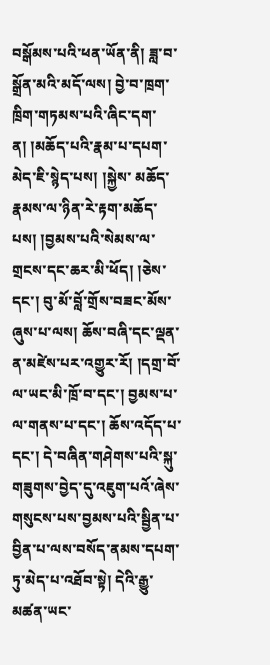བསྒོམས་པའི་ཕན་ཡོན་ནི། ཟླ་བ་སྒྲོན་མའི་མདོ་ལས། བྱེ་བ་ཁྲག་ཁྲིག་གཏམས་པའི་ཞིང་དག་ན། །མཆོད་པའི་རྣམ་པ་དཔག་མེད་ཇི་སྙེད་པས། །སྐྱེས་ མཆོད་རྣམས་ལ་ཉིན་རེ་རྟག་མཆོད་པས། །བྱམས་པའི་སེམས་ལ་གྲངས་དང་ཆར་མི་ཕོད། །ཅེས་དང་། བུ་མོ་བློ་གྲོས་བཟང་མོས་ཞུས་པ་ལས། ཆོས་བཞི་དང་ལྡན་ན་མཛེས་པར་འགྱུར་རོ། །དགྲ་བོ་ལ་ཡང་མི་ཁྲོ་བ་དང་། བྱམས་པ་ལ་གནས་པ་དང་། ཆོས་འདོད་པ་དང་། དེ་བཞིན་གཤེགས་པའི་སྐུ་གཟུགས་བྱེད་དུ་འཇུག་པའོ་ཞེས་གསུངས་པས་བྱམས་པའི་སྦྱིན་པ་བྱིན་པ་ལས་བསོད་ནམས་དཔག་ཏུ་མེད་པ་འཐོབ་སྟེ། དེའི་རྒྱུ་མཚན་ཡང་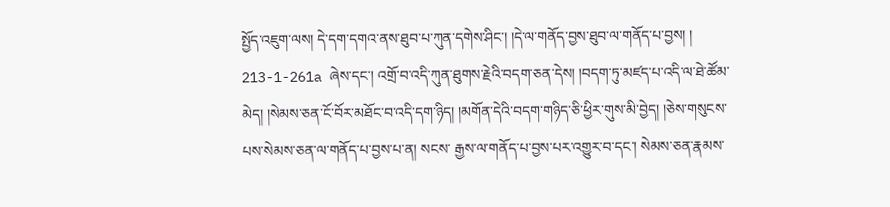སྤྱོད་འཇུག་ལས། དེ་དག་དགའ་ནས་ཐུབ་པ་ཀུན་དགེས་ཤིང་། །དེ་ལ་གནོད་བྱས་ཐུབ་ལ་གནོད་པ་བྱས། ། 213-1-261a ཞེས་དང་། འགྲོ་བ་འདི་ཀུན་ཐུགས་རྗེའི་བདག་ཅན་དེས། །བདག་ཏུ་མཛད་པ་འདི་ལ་ཐེ་ཚོམ་མེད། །སེམས་ཅན་ངོ་བོར་མཐོང་བ་འདི་དག་ཉིད། །མགོན་དེའི་བདག་གཉིད་ཅི་ཕྱིར་གུས་མི་བྱེད། །ཅེས་གསུངས་པས་སེམས་ཅན་ལ་གནོད་པ་བྱས་པ་ན། སངས་ རྒྱས་ལ་གནོད་པ་བྱས་པར་འགྱུར་བ་དང་། སེམས་ཅན་རྣམས་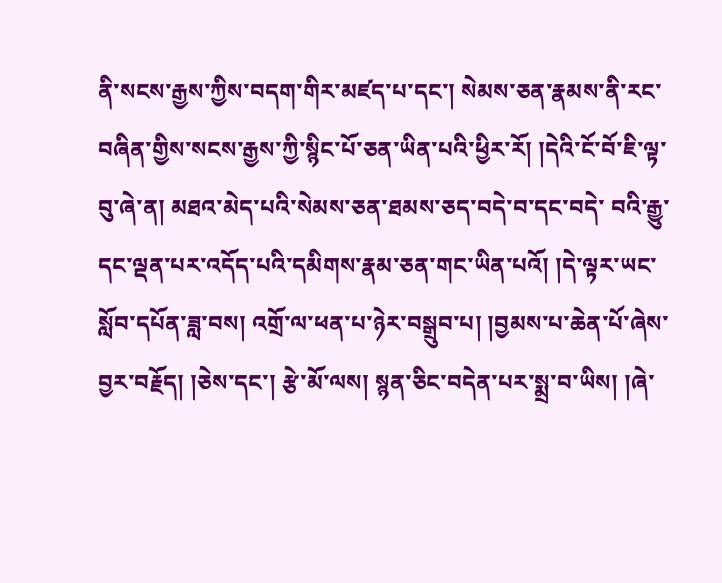ནི་སངས་རྒྱས་ཀྱིས་བདག་གིར་མཛད་པ་དང་། སེམས་ཅན་རྣམས་ནི་རང་བཞིན་གྱིས་སངས་རྒྱས་ཀྱི་སྙིང་པོ་ཅན་ཡིན་པའི་ཕྱིར་རོ། །དེའི་ངོ་བོ་ཇི་ལྟ་བུ་ཞེ་ན། མཐའ་མེད་པའི་སེམས་ཅན་ཐམས་ཅད་བདེ་བ་དང་བདེ་ བའི་རྒྱུ་དང་ལྡན་པར་འདོད་པའི་དམིགས་རྣམ་ཅན་གང་ཡིན་པའོ། །དེ་ལྟར་ཡང་སློབ་དཔོན་ཟླ་བས། འགྲོ་ལ་ཕན་པ་ཉེར་བསྒྲུབ་པ། །བྱམས་པ་ཆེན་པོ་ཞེས་བྱར་བརྗོད། །ཅེས་དང་། རྩེ་མོ་ལས། སྙན་ཅིང་བདེན་པར་སྨྲ་བ་ཡིས། །ཞེ་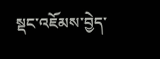སྡང་འཇོམས་བྱེད་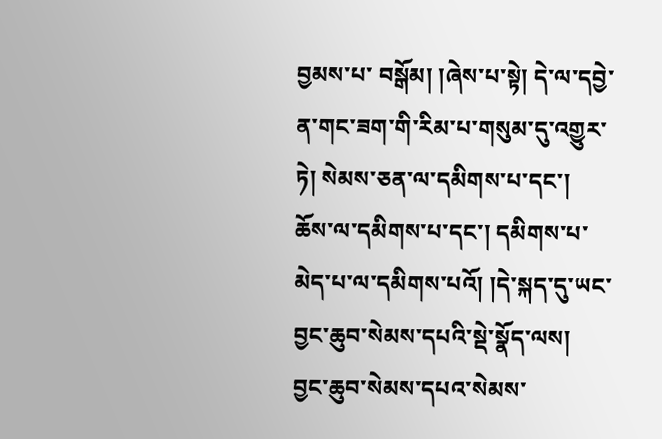བྱམས་པ་ བསྒོམ། །ཞེས་པ་སྟེ། དེ་ལ་དབྱེ་ན་གང་ཟག་གི་རིམ་པ་གསུམ་དུ་འགྱུར་ཏེ། སེམས་ཅན་ལ་དམིགས་པ་དང་། ཆོས་ལ་དམིགས་པ་དང་། དམིགས་པ་མེད་པ་ལ་དམིགས་པའོ། །དེ་སྐད་དུ་ཡང་བྱང་ཆུབ་སེམས་དཔའི་སྡེ་སྣོད་ལས། བྱང་ཆུབ་སེམས་དཔའ་སེམས་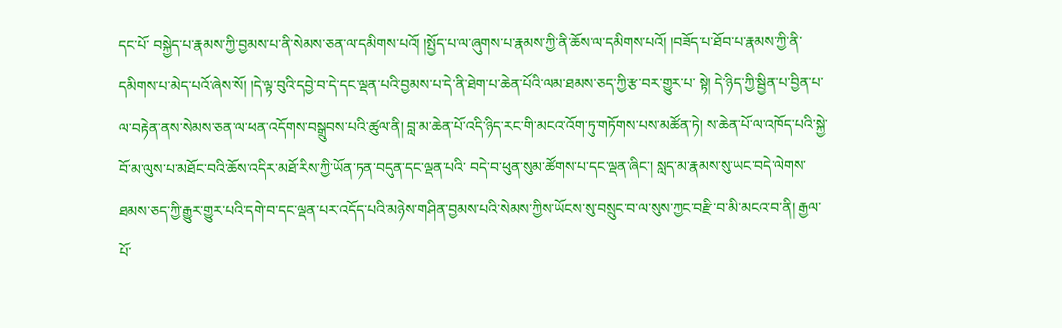དང་པོ་ བསྐྱེད་པ་རྣམས་ཀྱི་བྱམས་པ་ནི་སེམས་ཅན་ལ་དམིགས་པའོ། །སྤྱོད་པ་ལ་ཞུགས་པ་རྣམས་ཀྱི་ནི་ཆོས་ལ་དམིགས་པའོ། །བཟོད་པ་ཐོབ་པ་རྣམས་ཀྱི་ནི་དམིགས་པ་མེད་པའོ་ཞེས་སོ། །དེ་ལྟ་བུའི་དབྱེ་བ་དེ་དང་ལྡན་པའི་བྱམས་པ་དེ་ནི་ཐེག་པ་ཆེན་པོའི་ལམ་ཐམས་ཅད་ཀྱི་རྩ་བར་གྱུར་པ་ སྟེ། དེ་ཉིད་ཀྱི་སྦྱིན་པ་བྱིན་པ་ལ་བརྟེན་ནས་སེམས་ཅན་ལ་ཕན་འདོགས་བསྒྲུབས་པའི་ཚུལ་ནི། བླ་མ་ཆེན་པོ་འདི་ཉིད་རང་གི་མངའ་འོག་ཏུ་གཏོགས་པས་མཚོན་ཏེ། ས་ཆེན་པོ་ལ་འཁོད་པའི་སྐྱེ་བོ་མ་ལུས་པ་མཐོང་བའི་ཆོས་འདིར་མཐོ་རིས་ཀྱི་ཡོན་ཏན་བདུན་དང་ལྡན་པའི་ བདེ་བ་ཕུན་སུམ་ཚོགས་པ་དང་ལྡན་ཞིང་། སླད་མ་རྣམས་སུ་ཡང་བདེ་ལེགས་ཐམས་ཅད་ཀྱི་རྒྱུར་གྱུར་པའི་དགེ་བ་དང་ལྡན་པར་འདོད་པའི་མཉེས་གཤིན་བྱམས་པའི་སེམས་ཀྱིས་ཡོངས་སུ་བསྲུང་བ་ལ་སུས་ཀྱང་བརྫི་བ་མི་མངའ་བ་ནི། རྒྱལ་པོ་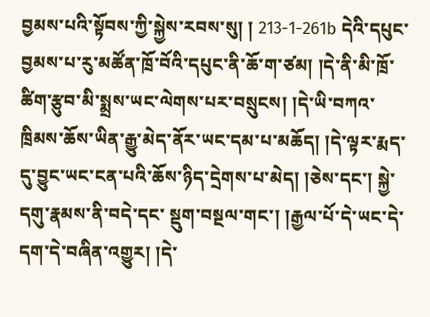བྱམས་པའི་སྟོབས་ཀྱི་སྐྱེས་རབས་སུ། ། 213-1-261b དེའི་དཔུང་བྱམས་པ་རུ་མཚོན་ཁྲོ་བོའི་དཔུང་ནི་ཆོ་ག་ཙམ། །དེ་ནི་མི་ཁྲོ་ཚིག་རྩུབ་མི་སྨྲས་ཡང་ལེགས་པར་བསྲུངས། །དེ་ཡི་བཀའ་ཁྲིམས་ཆོས་ཡིན་རྒྱུ་མེད་ནོར་ཡང་དམ་པ་མཆོད། །དེ་ལྟར་རྨད་དུ་བྱུང་ཡང་ངན་པའི་ཆོས་ཉིད་དྲེགས་པ་མེད། །ཅེས་དང་། སྐྱེ་དགུ་རྣམས་ནི་བདེ་དང་ སྡུག་བསྔལ་གང་། །རྒྱལ་པོ་དེ་ཡང་དེ་དག་དེ་བཞིན་འགྱུར། །དེ་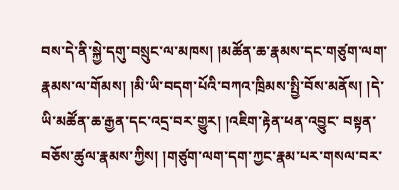བས་དེ་ནི་སྐྱེ་དགུ་བསྲུང་ལ་མཁས། །མཚོན་ཆ་རྣམས་དང་གཙུག་ལག་རྣམས་ལ་གོམས། །མི་ཡི་བདག་པོའི་བཀའ་ཁྲིམས་སྤྱི་བོས་མནོས། །དེ་ཡི་མཚོན་ཆ་རྒྱན་དང་འདྲ་བར་གྱུར། །འཇིག་རྟེན་ཕན་འབྱུང་ བསྟན་བཅོས་ཚུལ་རྣམས་ཀྱིས། །གཙུག་ལག་དག་ཀྱང་རྣམ་པར་གསལ་བར་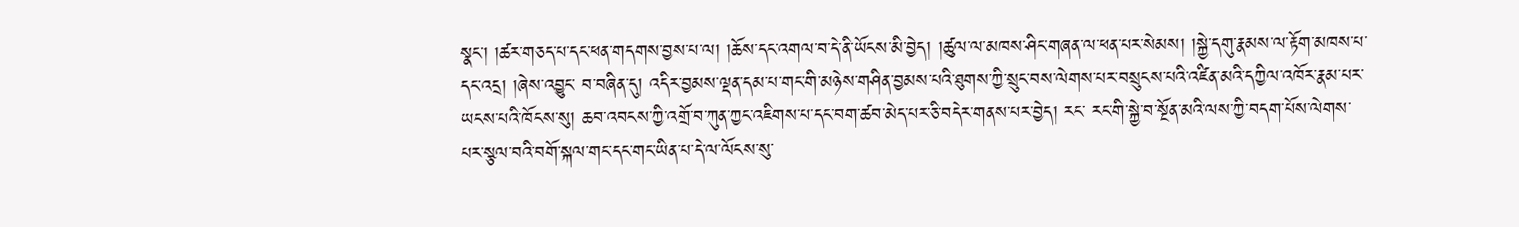སྣང་། །ཚར་གཅད་པ་དང་ཕན་གདགས་བྱས་པ་ལ། །ཆོས་དང་འགལ་བ་དེ་ནི་ཡོངས་མི་བྱེད། །ཚུལ་ལ་མཁས་ཤིང་གཞན་ལ་ཕན་པར་སེམས། །སྐྱེ་དགུ་རྣམས་ལ་རྟོག་མཁས་པ་དང་འདྲ། །ཞེས་འབྱུང་ བ་བཞིན་དུ། འདིར་བྱམས་ལྡན་དམ་པ་གང་གི་མཉེས་གཤིན་བྱམས་པའི་ཐུགས་ཀྱི་སྲུང་བས་ལེགས་པར་བསྲུངས་པའི་འཛིན་མའི་དཀྱིལ་འཁོར་རྣམ་པར་ཡངས་པའི་ཁོངས་སུ། ཆབ་འབངས་ཀྱི་འགྲོ་བ་ཀུན་ཀྱང་འཇིགས་པ་དང་བག་ཚབ་མེད་པར་ཅི་བདེར་གནས་པར་བྱེད། རང་ རང་གི་སྐྱེ་བ་སྔོན་མའི་ལས་ཀྱི་བདག་པོས་ལེགས་པར་སྩལ་བའི་བགོ་སྐལ་གང་དང་གང་ཡིན་པ་དེ་ལ་ལོངས་སུ་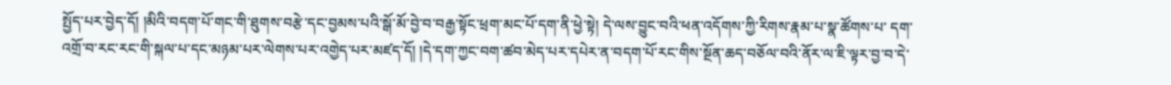སྤྱོད་པར་བྱེད་དོ། །མིའི་བདག་པོ་གང་གི་ཐུགས་བརྩེ་དང་བྱམས་པའི་སྒོ་མོ་བྱེ་བ་བརྒྱ་སྟོང་ཕྲག་མང་པོ་དག་ནི་ཕྱེ་སྟེ། དེ་ལས་བྱུང་བའི་ཕན་འདོགས་ཀྱི་རིགས་རྣམ་པ་སྣ་ཚོགས་པ་ དག་འགྲོ་བ་རང་རང་གི་སྐལ་པ་དང་མཉམ་པར་ལེགས་པར་འགྱེད་པར་མཛད་དོ། །དེ་དག་ཀྱང་བག་ཚབ་མེད་པར་དཔེར་ན་བདག་པོ་རང་གིས་སྔོན་ཆད་བཅོལ་བའི་ནོར་ལ་ཇི་ལྟར་བྱ་བ་དེ་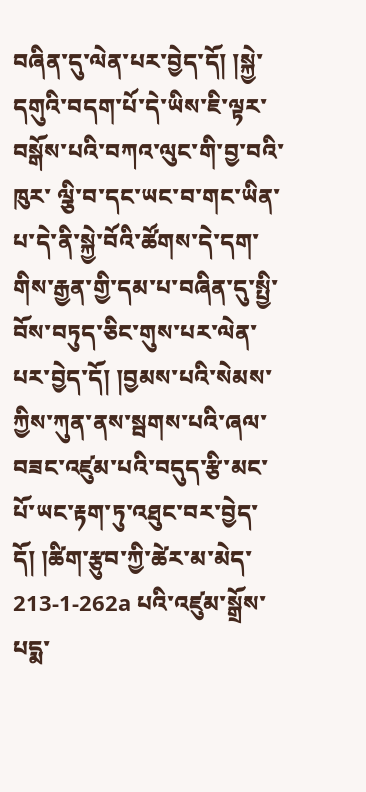བཞིན་དུ་ལེན་པར་བྱེད་དོ། །སྐྱེ་དགུའི་བདག་པོ་དེ་ཡིས་ཇི་ལྟར་བསྒོས་པའི་བཀའ་ལུང་གི་བྱ་བའི་ཁུར་ ལྕི་བ་དང་ཡང་བ་གང་ཡིན་པ་དེ་ནི་སྐྱེ་བོའི་ཚོགས་དེ་དག་གིས་རྒྱན་གྱི་དམ་པ་བཞིན་དུ་སྤྱི་བོས་བཏུད་ཅིང་གུས་པར་ལེན་པར་བྱེད་དོ། །བྱམས་པའི་སེམས་ཀྱིས་ཀུན་ནས་སྦགས་པའི་ཞལ་བཟང་འཛུམ་པའི་བདུད་རྩི་མང་པོ་ཡང་རྟག་ཏུ་འཐུང་བར་བྱེད་དོ། །ཚིག་རྩུབ་ཀྱི་ཚེར་མ་མེད་ 213-1-262a པའི་འཛུམ་སྒྲོས་པདྨ་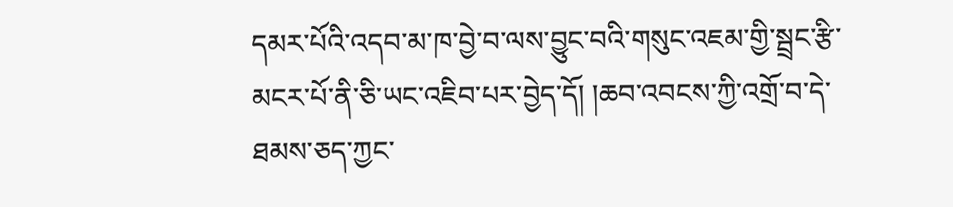དམར་པོའི་འདབ་མ་ཁ་བྱེ་བ་ལས་བྱུང་བའི་གསུང་འཇམ་གྱི་སྦྲང་རྩི་མངར་པོ་ནི་ཅི་ཡང་འཇིབ་པར་བྱེད་དོ། །ཆབ་འབངས་ཀྱི་འགྲོ་བ་དེ་ཐམས་ཅད་ཀྱང་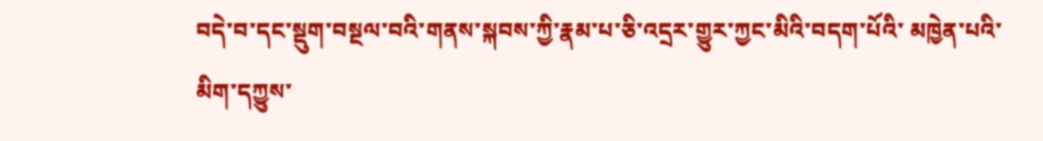བདེ་བ་དང་སྡུག་བསྔལ་བའི་གནས་སྐབས་ཀྱི་རྣམ་པ་ཅི་འདྲར་གྱུར་ཀྱང་མིའི་བདག་པོའི་ མཁྱེན་པའི་མིག་དཀྱུས་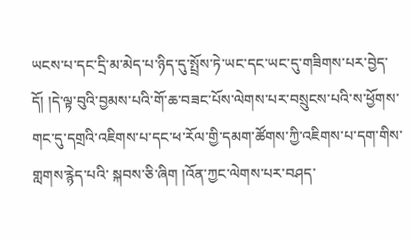ཡངས་པ་དང་དྲི་མ་མེད་པ་ཉིད་དུ་སྤྲོས་ཏེ་ཡང་དང་ཡང་དུ་གཟིགས་པར་བྱེད་དོ། །དེ་ལྟ་བུའི་བྱམས་པའི་གོ་ཆ་བཟང་པོས་ལེགས་པར་བསྲུངས་པའི་ས་ཕྱོགས་གང་དུ་དགྲའི་འཇིགས་པ་དང་ཕ་རོལ་གྱི་དམག་ཚོགས་ཀྱི་འཇིགས་པ་དག་གིས་གླགས་རྙེད་པའི་ སྐབས་ཅི་ཞིག །འོན་ཀྱང་ལེགས་པར་བཤད་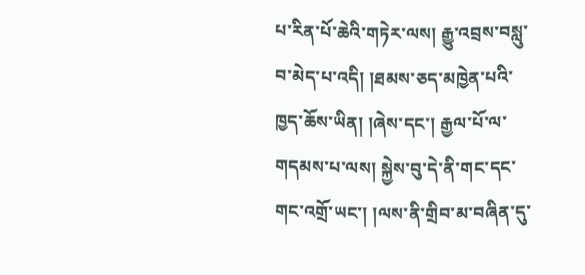པ་རིན་པོ་ཆེའི་གཏེར་ལས། རྒྱུ་འབྲས་བསླུ་བ་མེད་པ་འདི། །ཐམས་ཅད་མཁྱེན་པའི་ཁྱད་ཆོས་ཡིན། །ཞེས་དང་། རྒྱལ་པོ་ལ་གདམས་པ་ལས། སྐྱེས་བུ་དེ་ནི་གང་དང་གང་འགྲོ་ཡང་། །ལས་ནི་གྲིབ་མ་བཞིན་དུ་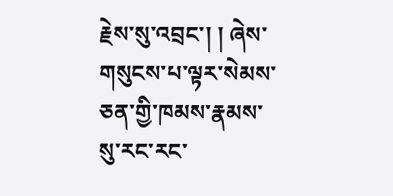རྗེས་སུ་འབྲང་། ། ཞེས་གསུངས་པ་ལྟར་སེམས་ཅན་གྱི་ཁམས་རྣམས་སུ་རང་རང་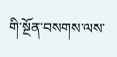གི་སྔོན་བསགས་ལས་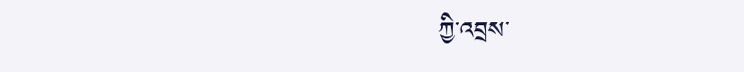ཀྱི་འབྲས་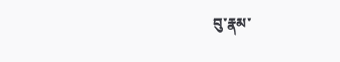བུ་རྣམ་